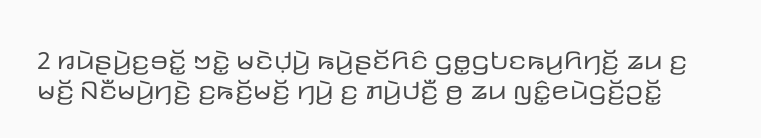2 ꤙꤣꤧꤔꤣꤧ꤬ꤢ꤬ꤋꤢꤩ꤭ ꤠꤢꤧ꤭ ꤗꤢꤧꤓ꤫ꤣꤧ꤬ ꤒꤣꤧ꤬ꤔꤢꤩꤖꤢꤨ ꤞꤥ꤭ꤞꤝꤢꤒꤣ꤬ꤖꤚꤢꤩ꤬ ꤘꤣ ꤢ꤬ ꤗꤢꤩ꤬ ꤡꤢꤪꤗꤣꤧ꤬ꤚꤢꤧ꤬ ꤢ꤬ꤒꤢꤩ꤬ꤗꤢꤩ꤬ ꤚꤣꤧ꤬ ꤢ꤬ ꤊꤣꤧ꤬ꤓꤢꤪ꤬ ꤥ꤬ ꤘꤣ ꤜꤢꤨ꤭ꤕꤣꤧꤞꤢꤩ꤬ꤑꤢꤩ꤭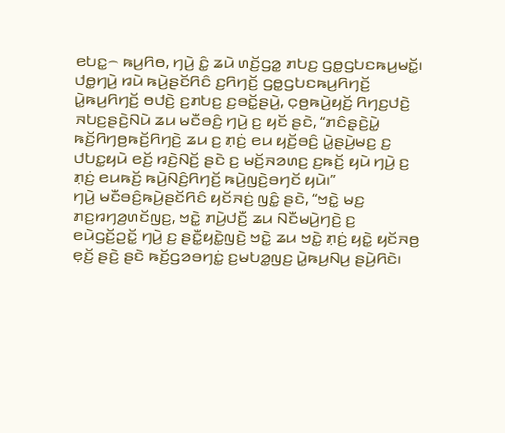ꤕꤝꤢ꤭꤮ ꤒꤣ꤬ꤖꤥ, ꤚꤣꤧ꤬ ꤢꤨ꤭ ꤘꤣꤧ ꤛꤢꤩ꤬ꤞꤤ꤭ ꤊꤝꤢ꤬ ꤞꤥ꤭ꤞꤝꤢꤒꤣ꤬ꤗꤢꤩ꤭꤯
ꤓꤥ꤭ꤚꤣꤧ꤬ ꤙꤣꤧ ꤒꤣꤧ꤬ꤔꤢꤩꤖꤢꤨ ꤢ꤬ꤖꤚꤢꤩ꤬ ꤞꤥ꤭ꤞꤝꤢꤒꤣ꤬ꤖꤚꤢꤩ꤬ ꤣꤧ꤭ꤒꤣ꤬ꤖꤚꤢꤩ꤬ ꤥꤓꤢꤧ꤬ ꤢ꤬ꤊꤝꤢ꤬ ꤢ꤬ꤋꤢꤩ꤭ꤔꤣꤧ꤬, ꤍ꤫ꤥ꤬ꤒꤣꤧ꤬ꤟꤢꤩ꤬ ꤖꤚꤢ꤬ꤓꤢꤧ꤬ ꤏꤝꤢ꤬ꤔꤢꤧ꤬ꤡꤣꤧ ꤘꤣ ꤗꤢꤪꤋꤢꤨ꤬ ꤚꤣꤧ꤬ ꤢ꤬ ꤟꤢꤩ ꤔꤢꤧ, “ꤊꤢꤨꤔ꤫ꤢꤧ꤬ꤣꤧ꤭ ꤒꤢꤩ꤬ꤖꤚꤥ꤬ꤒꤢꤩ꤬ꤖꤚꤢꤧ꤬ ꤘꤣ ꤢ꤬ ꤊ꤫ꤢꤦ꤬ ꤕꤣ ꤟꤢꤩ꤬ꤋꤢꤨ꤬ ꤣꤧ꤭ꤔꤣꤧ꤬ꤗꤢ꤬ ꤢ꤬ ꤓꤝꤢ꤭ꤟꤣꤧ ꤕꤢꤩ꤬ ꤙꤢꤧ꤬ꤡꤢꤩ꤬ ꤔꤢꤧ ꤢ꤬ ꤗꤢꤩ꤬ꤏꤤꤛꤢ꤬ ꤢ꤬ꤒꤢꤩ꤬ ꤟꤣꤧ ꤚꤣꤧ꤬ ꤢ꤬ ꤊ꤫ꤢꤦ꤬ ꤕꤣꤒꤢꤩ꤬ ꤒꤣꤧ꤬ꤡꤢꤨ꤬ꤖꤚꤢꤩ꤬ ꤒꤣꤧ꤬ꤜꤢꤧ꤬ꤋꤚꤢꤩ ꤟꤣꤧ꤯”
ꤚꤣꤧ꤬ ꤗꤢꤪꤋꤢꤨ꤬ꤒꤣꤧ꤬ꤔꤢꤩꤖꤢꤨ ꤟꤢꤩꤏꤢꤦ꤬ ꤜꤢꤨ꤭ ꤔꤢꤧ, “ꤠꤢꤧ꤭ ꤗꤢ꤬ ꤊꤢ꤬ꤙꤚꤤ꤬ꤛꤢꤩꤜꤢ꤬, ꤠꤢꤧ꤭ ꤊꤣꤧ꤬ꤓꤢꤪ꤬ ꤘꤣ ꤡꤢꤪꤗꤣꤧ꤬ꤚꤢꤧ꤬ ꤢ꤬ ꤕꤣꤧꤞꤢꤩ꤬ꤑꤢꤩ꤭ ꤚꤣꤧ꤬ ꤢ꤬ ꤔꤢꤪ꤭ꤟꤢꤧ꤭ꤜꤢꤧ꤬ ꤠꤢꤧ꤭ ꤘꤣ ꤠꤢꤧ꤭ ꤊ꤫ꤢꤦ꤬ ꤟꤢꤧ꤭ ꤟꤢꤩꤏꤥ꤬ ꤕ꤫ꤢꤩ꤬ ꤔꤢꤧ꤬ ꤔꤢꤧ ꤒꤢꤩ꤬ꤞꤤꤋꤚꤢꤦ꤭ ꤢ꤬ꤗꤝꤤ꤭ꤜꤢ꤬ ꤣꤧ꤭ꤒꤣ꤬ꤡꤣ꤬ ꤔꤣꤧ꤬ꤖꤢꤧ꤯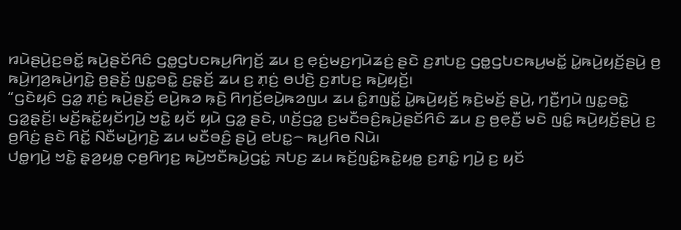ꤙꤣꤧꤔꤣꤧ꤬ꤢ꤬ꤋꤢꤩ꤭ ꤒꤣꤧ꤬ꤔꤢꤩꤖꤢꤨ ꤞꤥ꤭ꤞꤝꤢꤒꤣ꤬ꤖꤚꤢꤩ꤬ ꤘꤣ ꤢ꤬ ꤕ꤫ꤢꤦ꤬ꤗꤢ꤬ꤚꤣꤧꤘꤢꤦ꤬ ꤔꤢꤧ ꤢ꤬ꤊꤝꤢ꤬ ꤞꤥ꤭ꤞꤝꤢꤒꤣ꤬ꤗꤢꤩ꤭ ꤣꤧ꤭ꤒꤣꤧ꤬ꤟꤢꤩ꤬ꤔꤣꤧ꤬ ꤥ꤬ ꤒꤣꤧ꤬ꤚꤤ꤬ꤒꤣꤧ꤬ꤚꤢꤧ꤭ ꤥ꤬ꤔꤢꤩ꤬ ꤜꤢ꤭ꤋꤢꤧ꤭ ꤢ꤬ꤔ꤫ꤢꤩ꤬ ꤘꤣ ꤢ꤬ ꤊ꤫ꤢꤦ꤬ ꤥꤓꤢꤧ꤬ ꤢ꤬ꤊꤝꤢ꤬ ꤒꤣꤧ꤬ꤟꤢꤩ꤬꤯
“ꤞꤢꤧꤟꤢꤨ ꤞꤤ꤭ ꤊ꤫ꤢꤦ꤬ ꤒꤣꤧ꤬ꤔꤢꤩ꤬ ꤕꤣꤧ꤬ꤒꤤ ꤒ꤫ꤢꤧ꤬ ꤖꤚꤢꤩ꤬ꤕꤣꤧ꤬ꤒꤤꤜꤣ ꤘꤣ ꤢꤨ꤭ꤊꤜꤢꤩ꤭ ꤣꤧ꤭ꤒꤣꤧ꤬ꤟꤢꤩ꤬ ꤒ꤫ꤢꤧ꤬ꤗꤢꤩ꤬ ꤔꤣꤧ꤬, ꤚꤢꤪ꤬ꤚꤣꤧ ꤜꤢ꤭ꤋꤢꤧ꤭ ꤞꤤ꤭ꤔ꤫ꤢꤩ꤬꤯ ꤗꤢꤩ꤬ꤒꤢꤩ꤭ꤟꤢꤩꤚꤣꤧ꤬ ꤠꤢꤧ꤭ ꤟꤢꤩ ꤟꤣꤧ ꤞꤤ꤭ ꤔꤢꤧ, ꤛꤢꤩ꤬ꤞꤤ꤭ ꤢ꤬ꤗꤢꤪꤋꤢꤨ꤬ꤒꤣꤧ꤬ꤔꤢꤩꤖꤢꤨ ꤘꤣ ꤢ꤬ ꤥ꤬ꤕ꤫ꤢꤪ꤬ ꤗꤢꤧ ꤜꤢꤨ꤭ ꤒꤣꤧ꤬ꤟꤢꤩ꤬ꤔꤣꤧ꤬ ꤢ꤬ ꤥ꤬ꤖꤢꤦ꤬ ꤔꤢꤧ ꤖꤢꤩ꤭ ꤡꤢꤪꤗꤣꤧ꤬ꤚꤢꤧ꤬ ꤘꤣ ꤗꤢꤪꤋꤢꤨ꤬ ꤔꤣꤧ꤬ ꤕꤝꤢ꤭꤮ ꤒꤣ꤬ꤖꤥ ꤡꤣꤧ꤯
ꤓꤥ꤭ꤚꤣꤧ꤬ ꤠꤢꤧ꤭ ꤔ꤫ꤤ꤬ꤟꤥ꤭ ꤍ꤫ꤥ꤬ꤖꤚꤢ꤬ ꤒꤣꤧ꤬ꤠꤢꤪꤒꤣꤧ꤬ꤞꤢꤦ꤭ ꤏꤝꤢ꤬ ꤘꤣ ꤒꤢꤩ꤬ꤜꤢꤨ꤭ꤒꤢꤧ꤭ꤟꤥ꤭ ꤢ꤬ꤊꤢꤨ꤭ ꤚꤣꤧ꤬ ꤢ꤬ ꤟꤢꤩ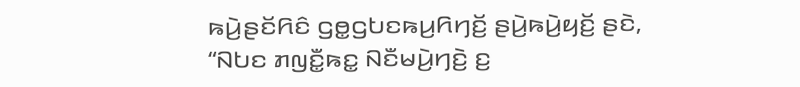ꤒꤣꤧ꤬ꤔꤢꤩꤖꤢꤨ ꤞꤥ꤭ꤞꤝꤢꤒꤣ꤬ꤖꤚꤢꤩ꤬ ꤔꤣꤧ꤬ꤒꤣꤧ꤬ꤟꤢꤩ꤬ ꤔꤢꤧ, “ꤡꤝꤢ ꤊꤜꤢꤪ꤭ꤒꤢ꤭ ꤡꤢꤪꤗꤣꤧ꤬ꤚꤢꤧ꤬ ꤢ꤬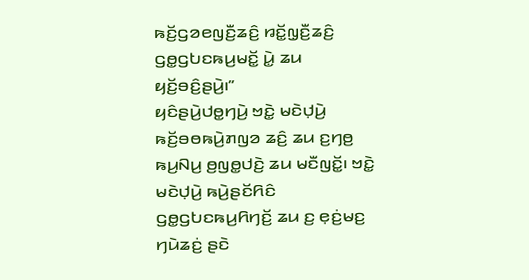ꤒꤢꤩ꤬ꤞꤤꤕꤜꤢꤪ꤬ꤘꤢꤨ꤬ ꤙꤢꤩ꤭ꤜ꤫ꤢꤪ꤬ꤘꤢꤨ꤬ ꤞꤥ꤭ꤞꤝꤢꤒꤣ꤬ꤗꤢꤩ꤭ ꤣꤧ꤭ ꤘꤣ ꤟꤢꤩ꤬ꤋꤢꤨ꤬ꤔꤣꤧ꤬꤯”
ꤟꤢꤨꤔꤣꤧ꤬ꤓꤥ꤭ꤚꤣꤧ꤬ ꤠꤢꤧ꤭ ꤗꤢꤧꤓ꤫ꤣꤧ꤬ ꤒꤢꤩ꤬ꤋꤥꤒꤣꤧ꤬ꤊꤜꤤ ꤘꤢꤨ꤬ ꤘꤣ ꤢ꤬ꤚꤥ꤬ ꤒꤣ꤬ꤡꤣ꤬ ꤥ꤬ꤜꤥ꤭ꤓꤢꤧ꤬ ꤘꤣ ꤗꤢꤪꤜꤢꤩ꤭꤯ ꤠꤢꤧ꤭ ꤗꤢꤧꤓ꤫ꤣꤧ꤬ ꤒꤣꤧ꤬ꤔꤢꤩꤖꤢꤨ ꤞꤥ꤭ꤞꤝꤢꤒꤣ꤬ꤖꤚꤢꤩ꤬ ꤘꤣ ꤢ꤬ ꤕ꤫ꤢꤦ꤬ꤗꤢ꤬ ꤚꤣꤧꤘꤢꤦ꤬ ꤔꤢꤧ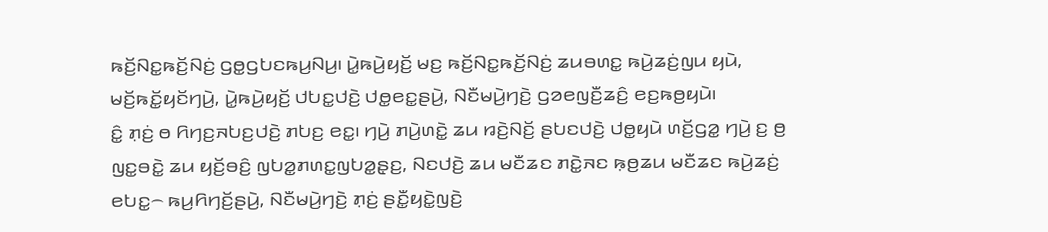ꤒꤢꤩ꤬ꤡꤢ꤭ꤒꤢꤩ꤬ꤡꤢꤦ꤬ ꤞꤥ꤭ꤞꤝꤢꤒꤣ꤬ꤡꤣ꤬꤯ ꤣꤧ꤭ꤒꤣꤧ꤬ꤟꤢꤩ꤬ ꤗꤢ꤬ ꤒꤢꤩ꤬ꤡꤢ꤭ꤒꤢꤩ꤬ꤡꤢꤦ꤬ ꤘꤣꤋꤛꤢ꤭ ꤒꤣꤧ꤬ꤘꤢꤦ꤬ꤜꤣ ꤟꤣꤧ, ꤗꤢꤩ꤬ꤒꤢꤩ꤭ꤟꤢꤩꤚꤣꤧ꤬, ꤣꤧ꤭ꤒꤣꤧ꤬ꤟꤢꤩ꤬ ꤓꤝꤢ꤭ꤓꤢꤧ꤬ ꤓꤥ꤭ꤕꤢ꤭ꤔꤣꤧ꤬, ꤡꤢꤪꤗꤣꤧ꤬ꤚꤢꤧ꤬ ꤞꤤꤕꤜꤢꤪ꤬ꤘꤢꤨ꤬ ꤕꤢ꤬ꤒꤥ꤬ꤟꤣꤧ꤯
ꤢꤨ꤭ ꤊ꤫ꤢꤦ꤬ ꤥ ꤖꤚꤢ꤬ꤏꤝꤢ꤬ꤓꤢꤧ꤬ ꤊꤝꤢ꤬ ꤕꤢ꤭꤯ ꤚꤣꤧ꤬ ꤊꤣꤧ꤬ꤛꤢꤧ꤭ ꤘꤣ ꤙꤢꤧ꤬ꤡꤢꤩ꤬ ꤔꤝꤢꤓꤢꤧ꤬ ꤓꤥ꤭ꤟꤣꤧ ꤛꤢꤩ꤬ꤞꤤ꤭ ꤚꤣꤧ꤬ ꤢ꤬ ꤥ꤬ ꤜꤢ꤭ꤋꤢꤧ꤭ ꤘꤣ ꤟꤢꤩ꤬ꤋꤢꤨ꤬ ꤜꤝꤤ꤭ꤊꤛꤢ꤭ꤜꤝꤤ꤭ꤔ꤫ꤢ꤬, ꤡꤢꤓꤢꤧ꤬ ꤘꤣ ꤗꤢꤪꤘꤢ ꤊꤢꤧ꤭ꤏꤢ ꤒ꤫ꤥ꤬ꤘꤣ ꤗꤢꤪꤘꤢ ꤒꤣꤧ꤬ꤘꤢꤦ꤬ ꤕꤝꤢ꤭꤮ ꤒꤣ꤬ꤖꤚꤢꤩ꤬ꤔꤣꤧ꤬, ꤡꤢꤪꤗꤣꤧ꤬ꤚꤢꤧ꤬ ꤊ꤫ꤢꤦ꤬ ꤔꤢꤪ꤭ꤟꤢꤧ꤭ꤜꤢꤧ꤬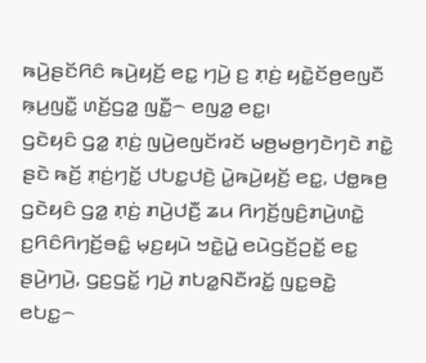ꤒꤣꤧ꤬ꤔꤢꤩꤖꤢꤨ ꤒꤣꤧ꤬ꤟꤢꤩ꤬ ꤕꤢ꤭ ꤚꤣꤧ꤬ ꤢ꤬ ꤊ꤫ꤢꤦ꤬ ꤟꤢꤧ꤭ꤢꤩꤥ꤬ꤕꤜꤢꤪ ꤒ꤫ꤣ꤬ꤜꤢꤪ꤭ ꤛꤢꤩ꤬ꤞꤤ꤭ ꤜꤢꤪ꤭꤮ ꤕꤜꤤ꤭ ꤕꤢ꤭꤯
ꤞꤢꤧꤟꤢꤨ ꤞꤤ꤭ ꤊ꤫ꤢꤦ꤬ ꤜꤣꤧ꤬ꤕꤜꤢꤩꤙꤢꤩ ꤗꤥ꤬ꤗꤥ꤬ꤚꤢꤧꤚꤢꤧ ꤊꤢꤧ꤭ ꤔꤢꤧ ꤒꤢꤩ꤬ ꤊ꤫ꤢꤦ꤬ꤚꤢꤩ꤭ ꤓꤝꤢ꤭ꤓꤢꤧ꤬ ꤣꤧ꤭ꤒꤣꤧ꤬ꤟꤢꤩ꤬ ꤕꤢ꤭, ꤓꤥ꤭ꤒꤥ꤬ ꤞꤢꤧꤟꤢꤨ ꤞꤤ꤭ ꤊ꤫ꤢꤦ꤬ ꤊꤣꤧ꤬ꤓꤢꤪ꤬ ꤘꤣ ꤖꤚꤢꤩ꤬ꤜꤢꤨ꤬ꤊꤣꤧ꤬ꤛꤢꤧ꤭ ꤢ꤬ꤖꤢꤨꤖꤚꤢꤩ꤬ꤋꤢꤨ꤭ ꤗ꤫ꤢ꤬ꤟꤣꤧ ꤠꤢꤧ꤭ꤣꤧ꤭ ꤕꤣꤧꤞꤢꤩ꤬ꤑꤢꤩ꤭ ꤕꤢ꤭ ꤔꤣꤧ꤬ꤚꤣꤧ꤬, ꤞꤢ꤬ꤞꤢꤩ꤭ ꤚꤣꤧ꤬ ꤊꤝꤤ꤭ꤡꤢꤪꤙꤢꤩ꤭ ꤜꤢ꤭ꤋꤢꤧ꤭ ꤕꤝꤢ꤭꤮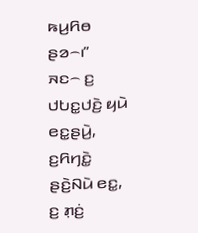ꤒꤣ꤬ꤖꤥ ꤔꤤ꤮꤯”
ꤏꤢ꤮ ꤢ꤬ ꤓꤝꤢ꤭ꤓꤢꤧ꤬ ꤟꤣꤧ ꤕꤢ꤭ꤔꤣꤧ꤬, ꤢ꤬ꤖꤚꤢꤧ꤭ ꤔꤢꤧ꤬ꤡꤣꤧ ꤕꤢ꤭, ꤢ꤬ ꤊ꤫ꤢꤦ꤬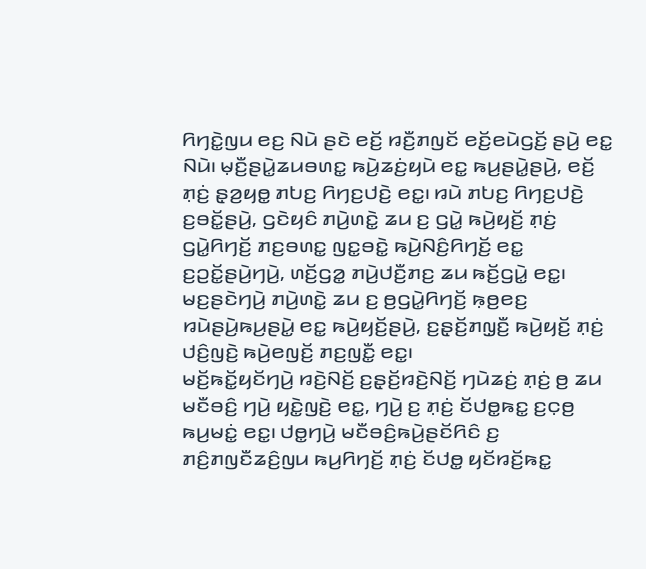ꤖꤚꤢꤧ꤭ꤜꤣ ꤕꤢ꤬ ꤡꤣꤧ ꤔꤢꤧ ꤕꤢꤩ꤬ ꤙꤢꤪ꤬ꤊꤜꤢꤩ ꤕꤢꤩ꤬ꤕꤣꤧꤞꤢꤩ꤬ ꤔꤣꤧ꤬ ꤕꤢ꤭ ꤡꤣꤧ꤯ ꤗ꤫ꤢꤪ꤬ꤔꤣꤧ꤭ꤘꤣꤋꤛꤢ꤭ ꤒꤣꤧ꤬ꤘꤢꤦ꤬ꤟꤣꤧ ꤕꤢ꤭ ꤒꤣ꤬ꤔꤣꤧ꤭ꤔꤣꤧ꤬, ꤕꤢꤩ꤬ ꤊ꤫ꤢꤦ꤬ ꤔ꤫ꤤ꤬ꤟꤥ꤭ ꤊꤝꤢ꤬ ꤖꤚꤢ꤬ꤓꤢꤧ꤬ ꤕꤢ꤭꤯ ꤙꤣꤧ ꤊꤝꤢ꤬ ꤖꤚꤢ꤬ꤓꤢꤧ꤬ ꤢ꤬ꤋꤢꤩ꤭ꤔꤣꤧ꤬, ꤞꤢꤧꤟꤢꤨ ꤊꤣꤧ꤬ꤛꤢꤧ꤭ ꤘꤣ ꤢ꤬ ꤞꤣꤧ꤭ ꤒꤣꤧ꤬ꤟꤢꤩ꤬ ꤊ꤫ꤢꤦ꤬ ꤞꤣꤧ꤭ꤖꤚꤢꤩ꤬ ꤊꤢ꤬ꤋꤛꤢ꤭ ꤜꤢ꤭ꤋꤢꤧ꤭ ꤒꤣꤧ꤬ꤡꤢꤨ꤬ꤖꤚꤢꤩ꤬ ꤕꤢ꤭ ꤢ꤬ꤑꤢꤩ꤭ꤔꤣꤧ꤬ꤚꤣꤧ꤬, ꤛꤢꤩ꤬ꤞꤤ꤭ ꤊꤣꤧ꤬ꤓꤢꤪ꤬ꤊꤢ꤬ ꤘꤣ ꤒꤢꤩ꤬ꤞꤣꤧ꤭ ꤕꤢ꤭꤯ ꤗꤢ꤬ꤔꤢꤧꤚꤣꤧ꤬ ꤊꤣꤧ꤬ꤛꤢꤧ꤭ ꤘꤣ ꤢ꤬ ꤥ꤬ꤞꤣꤧ꤭ꤖꤚꤢꤩ꤬ ꤒ꤫ꤥ꤬ꤕꤢ꤬ ꤙꤣꤧꤔꤣꤧ꤬ꤒꤣ꤬ꤔꤣꤧ꤭ ꤕꤢ꤭ ꤒꤣꤧ꤬ꤟꤢꤩ꤬ꤔꤣꤧ꤬, ꤢ꤬ꤔ꤫ꤢꤩ꤬ꤊꤜ꤫ꤢꤪ꤬ ꤒꤣꤧ꤬ꤟꤢꤩ꤬ ꤊ꤫ꤢꤦ꤬ ꤓꤢꤨ꤬ꤜꤢꤧ꤬ ꤒꤣꤧ꤬ꤕꤜꤢꤩ꤬ ꤊꤢ꤬ꤜꤢꤪ꤭ ꤕꤢ꤭꤯
ꤗꤢꤩ꤬ꤒꤢꤩ꤭ꤟꤢꤩꤚꤣꤧ꤬ ꤙꤢꤧ꤬ꤡꤢꤩ꤬ ꤢ꤬ꤔ꤫ꤢꤩ꤬ꤙꤢꤧ꤬ꤡꤢꤩ꤬ ꤚꤣꤧꤘꤢꤦ꤬ ꤊ꤫ꤢꤦ꤬ ꤥ꤬ ꤘꤣ ꤗꤢꤪꤋꤢꤨ꤬ ꤚꤣꤧ꤬ ꤟꤢꤧ꤭ꤜꤢꤧ꤬ ꤕꤢ꤭, ꤚꤣꤧ꤬ ꤢ꤬ ꤊ꤫ꤢꤦ꤬ ꤢꤩꤓꤥ꤭ꤒꤢ꤭ ꤢ꤬ꤍ꤫ꤥ꤬ ꤒꤣ꤬ꤗꤢꤦ꤭ ꤕꤢ꤭꤯ ꤓꤥ꤭ꤚꤣꤧ꤬ ꤗꤢꤪꤋꤢꤨ꤬ꤒꤣꤧ꤬ꤔꤢꤩꤖꤢꤨ ꤢ꤬ ꤊꤢꤨ꤬ꤊꤜꤢꤪꤘꤢꤨ꤬ꤜꤣ ꤒꤣ꤬ꤖꤚꤢꤩ꤬ ꤊ꤫ꤢꤦ꤬ ꤢꤩꤓꤥ꤭ ꤟꤢꤩꤙꤢꤩ꤬ꤒꤢ꤭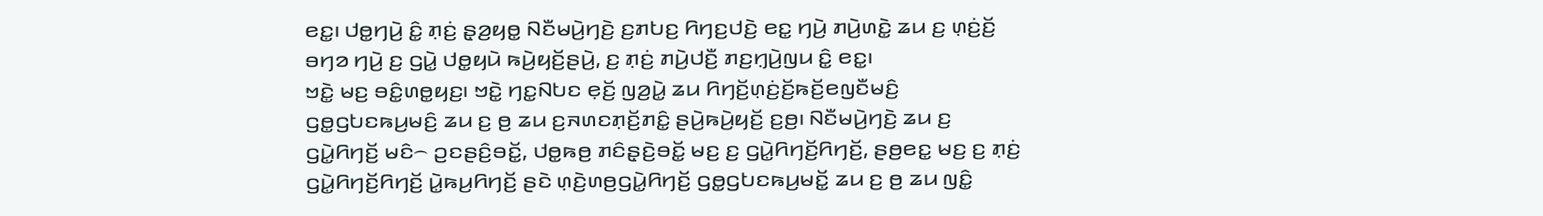ꤕꤢ꤭꤯ ꤓꤥ꤭ꤚꤣꤧ꤬ ꤢꤨ꤭ ꤊ꤫ꤢꤦ꤬ ꤔ꤫ꤤ꤬ꤟꤥ꤭ ꤡꤢꤪꤗꤣꤧ꤬ꤚꤢꤧ꤬ ꤢ꤬ꤊꤝꤢ꤬ ꤖꤚꤢ꤬ꤓꤢꤧ꤬ ꤕꤢ꤭ ꤚꤣꤧ꤬ ꤊꤣꤧ꤬ꤛꤢꤧ꤭ ꤘꤣ ꤢ꤬ ꤛ꤫ꤢꤦ꤬ꤢꤩ꤬ ꤋꤚꤤ ꤚꤣꤧ꤬ ꤢ꤬ ꤞꤣꤧ꤭ ꤓꤥ꤭ꤟꤣꤧ ꤒꤣꤧ꤬ꤟꤢꤩ꤬ꤔꤣꤧ꤬, ꤢ꤬ ꤊ꤫ꤢꤦ꤬ ꤊꤣꤧ꤬ꤓꤢꤪ꤬ ꤊꤢ꤬ꤚ꤫ꤣꤧ꤬ꤜꤣ ꤢꤨ꤭ ꤕꤢ꤭꤯
ꤠꤢꤧ꤭ ꤗꤢ꤬ ꤋꤢꤨ꤭ꤛꤥ꤭ꤟꤢ꤬꤯ ꤠꤢꤧ꤭ ꤚꤢ꤭ꤡꤝꤢ ꤕ꤫ꤢꤩ꤬ ꤜꤤ꤬ꤣꤧ꤭ ꤘꤣ ꤖꤚꤢꤩ꤬ꤛ꤫ꤢꤦ꤬ꤢꤩ꤬ꤒꤢꤩ꤬ꤕꤜꤢꤪꤗꤢꤨ꤬ ꤞꤥ꤭ꤞꤝꤢꤒꤣ꤬ꤗꤢꤨ꤬ ꤘꤣ ꤢ꤬ ꤥ꤬ ꤘꤣ ꤢ꤬ꤏꤛꤢꤊ꤫ꤢꤩ꤬ꤊꤢꤨ꤭ ꤔꤣꤧ꤬ꤒꤣꤧ꤬ꤟꤢꤩ꤬ ꤢ꤬ꤥ꤬꤯ ꤡꤢꤪꤗꤣꤧ꤬ꤚꤢꤧ꤬ ꤘꤣ ꤢ꤬ ꤞꤣꤧ꤭ꤖꤚꤢꤩ꤬ ꤗꤢꤨ꤮ ꤑꤢꤔꤢꤨ꤬ꤋꤢꤩ꤭, ꤓꤥ꤭ꤒꤥ꤬ ꤊꤢꤨꤔ꤫ꤢꤧ꤬ꤋꤢꤩ꤭ ꤗꤢ꤬ ꤢ꤬ ꤞꤣꤧ꤭ꤖꤚꤢꤩ꤬ꤖꤚꤢꤩ꤬, ꤔꤥ꤬ꤕꤢ꤭ ꤗꤢ꤬ ꤢ꤬ ꤊ꤫ꤢꤦ꤬ ꤞꤣꤧ꤭ꤖꤚꤢꤩ꤬ꤖꤚꤢꤩ꤬ ꤣꤧ꤭ꤒꤣ꤬ꤖꤚꤢꤩ꤬ ꤔꤢꤧ ꤛ꤫ꤢꤧ꤬ꤛꤥ꤬ꤞꤣꤧ꤭ꤖꤚꤢꤩ꤬ ꤞꤥ꤭ꤞꤝꤢꤒꤣ꤬ꤗꤢꤩ꤭ ꤘꤣ ꤢ꤬ ꤥ꤬ ꤘꤣ ꤜꤢꤨ꤭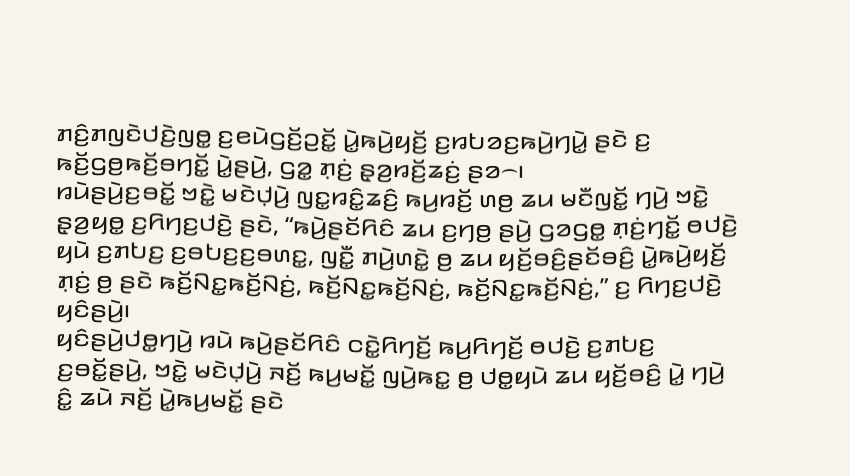ꤊꤢꤨ꤬ꤊꤜꤢꤧꤓꤢꤧ꤬ꤜꤥ꤭ ꤢ꤬ꤕꤣꤧꤞꤢꤩ꤬ꤑꤢꤩ꤭ ꤣꤧ꤭ꤒꤣꤧ꤬ꤟꤢꤩ꤬ ꤢ꤬ꤙꤝꤤꤢ꤬ꤒꤣꤧ꤬ꤚꤣꤧ꤭ ꤔꤢꤧ ꤢ꤬ ꤒꤢꤩ꤬ꤞꤥ꤬ꤒꤢꤩ꤬ꤋꤚꤢꤩ꤭ ꤣꤧ꤭ꤔꤣꤧ꤬, ꤞꤤ꤭ ꤊ꤫ꤢꤦ꤬ ꤔ꤫ꤤ꤬ꤙꤢꤩ꤬ꤘꤢꤦ꤬ ꤔꤤ꤮꤯
ꤙꤣꤧꤔꤣꤧ꤬ꤢ꤬ꤋꤢꤩ꤭ ꤠꤢꤧ꤭ ꤗꤢꤧꤓ꤫ꤣꤧ꤬ ꤜꤢ꤭ꤙꤢꤨ꤭ꤘꤢꤨ꤬ ꤒꤣ꤬ꤙꤢꤩ꤬ ꤛꤥ꤬ ꤘꤣ ꤗꤢꤪꤜꤢꤩ꤭ ꤚꤣꤧ꤬ ꤠꤢꤧ꤭ ꤔ꤫ꤤ꤬ꤟꤥ꤭ ꤢ꤬ꤖꤚꤢ꤬ꤓꤢꤧ꤬ ꤔꤢꤧ, “ꤒꤣꤧ꤬ꤔꤢꤩꤖꤢꤨ ꤘꤣ ꤢ꤬ꤚꤥ꤬ ꤔꤣꤧ꤬ ꤞꤤꤞꤥ꤭ ꤊ꤫ꤢꤦ꤬ꤚꤢꤩ꤭ ꤥꤓꤢꤧ꤬ ꤟꤣꤧ ꤢ꤬ꤊꤝꤢ꤬ ꤢ꤬ꤋꤝꤢ꤬ꤢ꤬ꤋꤛꤢ꤭, ꤜꤢꤪ꤭ ꤊꤣꤧ꤬ꤛꤢꤧ꤭ ꤥ꤬ ꤘꤣ ꤟꤢꤩ꤬ꤋꤢꤨ꤬ꤔꤢꤩꤋꤢꤨ꤬ ꤣꤧ꤭ꤒꤣꤧ꤬ꤟꤢꤩ꤬ ꤊ꤫ꤢꤦ꤬ ꤥ꤬ ꤔꤢꤧ ꤒꤢꤩ꤬ꤡꤢ꤭ꤒꤢꤩ꤬ꤡꤢꤦ꤬, ꤒꤢꤩ꤬ꤡꤢ꤭ꤒꤢꤩ꤬ꤡꤢꤦ꤬, ꤒꤢꤩ꤬ꤡꤢ꤭ꤒꤢꤩ꤬ꤡꤢꤦ꤬,” ꤢ꤬ ꤖꤚꤢ꤬ꤓꤢꤧ꤬ ꤟꤢꤨꤔꤣꤧ꤬꤯
ꤟꤢꤨꤔꤣꤧ꤬ꤓꤥ꤭ꤚꤣꤧ꤬ ꤙꤣꤧ ꤒꤣꤧ꤬ꤔꤢꤩꤖꤢꤨ ꤍꤢꤧ꤭ꤖꤚꤢꤩ꤬ ꤒꤣ꤬ꤖꤚꤢꤩ꤬ ꤥꤓꤢꤧ꤬ ꤢ꤬ꤊꤝꤢ꤬ ꤢ꤬ꤋꤢꤩ꤭ꤔꤣꤧ꤬, ꤠꤢꤧ꤭ ꤗꤢꤧꤓ꤫ꤣꤧ꤬ ꤏꤢꤩ꤬ ꤒꤣ꤬ꤗꤢꤩ꤭ ꤜꤣꤧ꤬ꤒꤢ꤭ ꤥ꤬ ꤓꤥ꤭ꤟꤣꤧ ꤘꤣ ꤟꤢꤩ꤬ꤋꤢꤨ꤬ ꤣꤧ꤭ ꤚꤣꤧ꤬ ꤢꤨ꤭ ꤘꤣꤧ ꤏꤢꤩ꤬ ꤣꤧ꤭ꤒꤣ꤬ꤗꤢꤩ꤭ ꤔꤢꤧ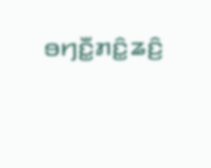ꤋꤚꤢꤪ꤭ꤊꤢꤨ꤭ꤘꤢꤨ꤬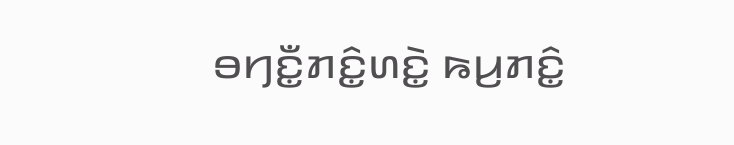ꤋꤚꤢꤪ꤭ꤊꤢꤨ꤭ꤛꤢꤧ꤭ ꤒꤣ꤬ꤊꤢꤨ꤭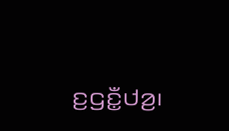ꤢ꤬ꤞꤢꤪ꤭ꤓꤤ꤬꤯